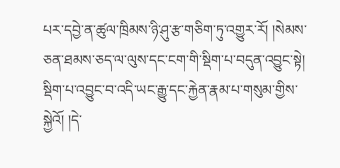པར་དབྱེ་ན་ཚུལ་ཁྲིམས་ཉི་ཤུ་རྩ་གཅིག་ཏུ་འགྱུར་རོ། །སེམས་ཅན་ཐམས་ཅད་ལ་ལུས་དང་ངག་གི་སྡིག་པ་བདུན་འབྱུང་སྟེ། སྡིག་པ་འབྱུང་བ་འདི་ཡང་རྒྱུ་དང་རྐྱེན་རྣམ་པ་གསུམ་གྱིས་སྐྱེའོ། །དེ་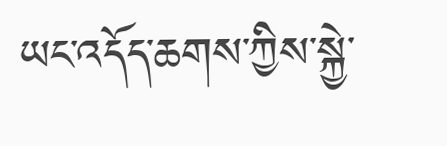ཡང་འདོད་ཆགས་ཀྱིས་སྐྱེ་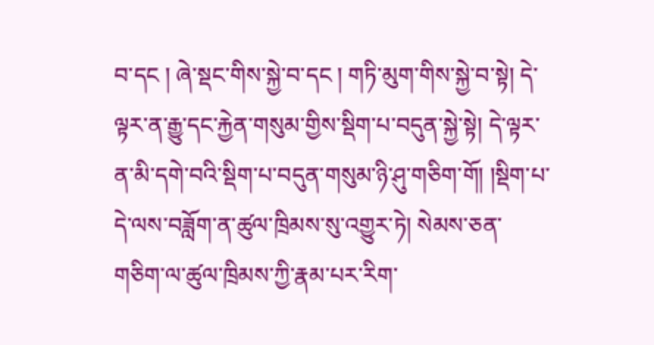བ་དང ། ཞེ་སྡང་གིས་སྐྱེ་བ་དང ། གཏི་མུག་གིས་སྐྱེ་བ་སྟེ། དེ་ལྟར་ན་རྒྱུ་དང་རྐྱེན་གསུམ་གྱིས་སྡིག་པ་བདུན་སྐྱེ་སྟེ། དེ་ལྟར་ན་མི་དགེ་བའི་སྡིག་པ་བདུན་གསུམ་ཉི་ཤུ་གཅིག་གོ། །སྡིག་པ་དེ་ལས་བཟློག་ན་ཚུལ་ཁྲིམས་སུ་འགྱུར་ཏེ། སེམས་ཅན་གཅིག་ལ་ཚུལ་ཁྲིམས་ཀྱི་རྣམ་པར་རིག་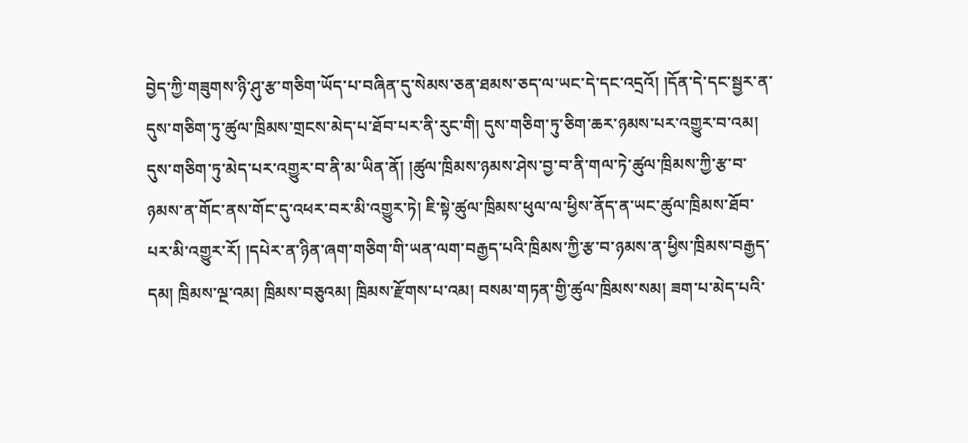བྱེད་ཀྱི་གཟུགས་ཉི་ཤུ་རྩ་གཅིག་ཡོད་པ་བཞིན་དུ་སེམས་ཅན་ཐམས་ཅད་ལ་ཡང་དེ་དང་འདྲའོ། །དོན་དེ་དང་སྦྱར་ན་དུས་གཅིག་ཏུ་ཚུལ་ཁྲིམས་གྲངས་མེད་པ་ཐོབ་པར་ནི་རུང་གི། དུས་གཅིག་ཏུ་ཅིག་ཆར་ཉམས་པར་འགྱུར་བ་འམ། དུས་གཅིག་ཏུ་མེད་པར་འགྱུར་བ་ནི་མ་ཡིན་ནོ། །ཚུལ་ཁྲིམས་ཉམས་ཤེས་བྱ་བ་ནི་གལ་ཏེ་ཚུལ་ཁྲིམས་ཀྱི་རྩ་བ་ཉམས་ན་གོང་ནས་གོང་དུ་འཕར་བར་མི་འགྱུར་ཏེ། ཇི་སྟེ་ཚུལ་ཁྲིམས་ཕུལ་ལ་ཕྱིས་ནོད་ན་ཡང་ཚུལ་ཁྲིམས་ཐོབ་པར་མི་འགྱུར་རོ། །དཔེར་ན་ཉིན་ཞག་གཅིག་གི་ཡན་ལག་བརྒྱད་པའི་ཁྲིམས་ཀྱི་རྩ་བ་ཉམས་ན་ཕྱིས་ཁྲིམས་བརྒྱད་དམ། ཁྲིམས་ལྔ་འམ། ཁྲིམས་བཅུའམ། ཁྲིམས་རྫོགས་པ་འམ། བསམ་གཏན་གྱི་ཚུལ་ཁྲིམས་སམ། ཟག་པ་མེད་པའི་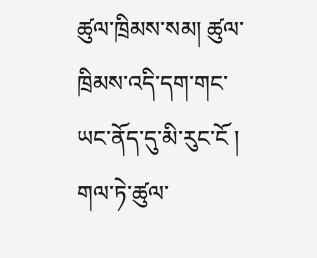ཚུལ་ཁྲིམས་སམ། ཚུལ་ཁྲིམས་འདི་དག་གང་ཡང་ནོད་དུ་མི་རུང་ངོ ། གལ་ཏེ་ཚུལ་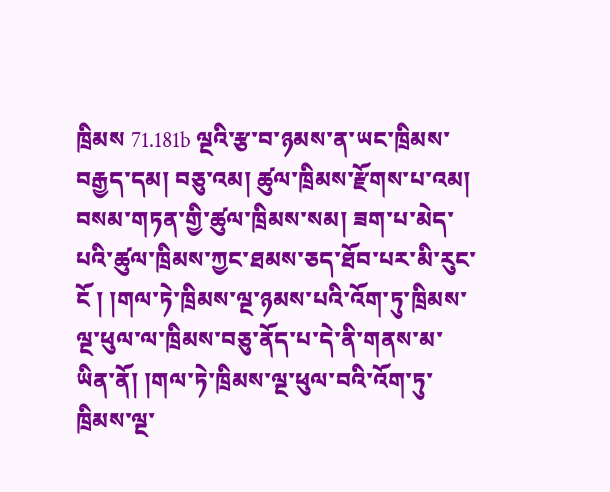ཁྲིམས 71.181b ལྔའི་རྩ་བ་ཉམས་ན་ཡང་ཁྲིམས་བརྒྱད་དམ། བཅུ་འམ། ཚུལ་ཁྲིམས་རྫོགས་པ་འམ། བསམ་གཏན་གྱི་ཚུལ་ཁྲིམས་སམ། ཟག་པ་མེད་པའི་ཚུལ་ཁྲིམས་ཀྱང་ཐམས་ཅད་ཐོབ་པར་མི་རུང་ངོ ། །གལ་ཏེ་ཁྲིམས་ལྔ་ཉམས་པའི་འོག་ཏུ་ཁྲིམས་ལྔ་ཕུལ་ལ་ཁྲིམས་བཅུ་ནོད་པ་དེ་ནི་གནས་མ་ཡིན་ནོ། །གལ་ཏེ་ཁྲིམས་ལྔ་ཕུལ་བའི་འོག་ཏུ་ཁྲིམས་ལྔ་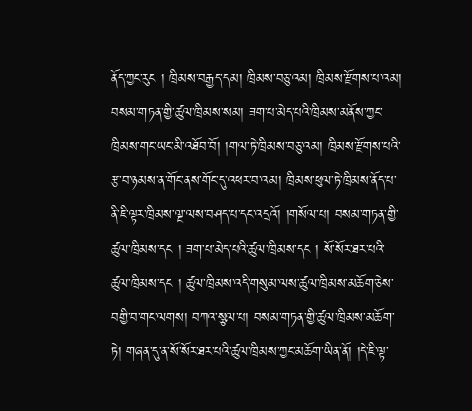ནོད་ཀྱང་རུང ། ཁྲིམས་བརྒྱད་དམ། ཁྲིམས་བཅུ་འམ། ཁྲིམས་རྫོགས་པ་འམ། བསམ་གཏན་གྱི་ཚུལ་ཁྲིམས་སམ། ཟག་པ་མེད་པའི་ཁྲིམས་མནོས་ཀྱང་ཁྲིམས་གང་ཡང་མི་འཐོབ་བོ། །གལ་ཏེ་ཁྲིམས་བཅུ་འམ། ཁྲིམས་རྫོགས་པའི་རྩ་བ་ཉམས་ན་གོང་ནས་གོང་དུ་འཕར་བ་འམ། ཁྲིམས་ཕུལ་ཏེ་ཁྲིམས་ནོད་པ་ནི་ཇི་ལྟར་ཁྲིམས་ལྔ་ལས་བཤད་པ་དང་འདྲའོ། །གསོལ་པ། བསམ་གཏན་གྱི་ཚུལ་ཁྲིམས་དང ། ཟག་པ་མེད་པའི་ཚུལ་ཁྲིམས་དང ། སོ་སོར་ཐར་པའི་ཚུལ་ཁྲིམས་དང ། ཚུལ་ཁྲིམས་འདི་གསུམ་ལས་ཚུལ་ཁྲིམས་མཆོག་ཅེས་བགྱི་བ་གང་ལགས། བཀའ་སྩལ་པ། བསམ་གཏན་གྱི་ཚུལ་ཁྲིམས་མཆོག་ཏེ། གཞན་དུ་ན་སོ་སོར་ཐར་པའི་ཚུལ་ཁྲིམས་ཀྱང་མཆོག་ཡིན་ནོ། །དེ་ཇི་ལྟ་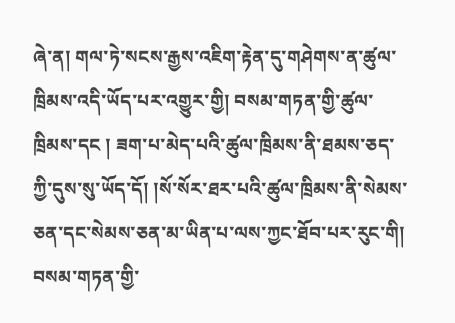ཞེ་ན། གལ་ཏེ་སངས་རྒྱས་འཇིག་རྟེན་དུ་གཤེགས་ན་ཚུལ་ཁྲིམས་འདི་ཡོད་པར་འགྱུར་གྱི། བསམ་གཏན་གྱི་ཚུལ་ཁྲིམས་དང ། ཟག་པ་མེད་པའི་ཚུལ་ཁྲིམས་ནི་ཐམས་ཅད་ཀྱི་དུས་སུ་ཡོད་དོ། །སོ་སོར་ཐར་པའི་ཚུལ་ཁྲིམས་ནི་སེམས་ཅན་དང་སེམས་ཅན་མ་ཡིན་པ་ལས་ཀྱང་ཐོབ་པར་རུང་གི། བསམ་གཏན་གྱི་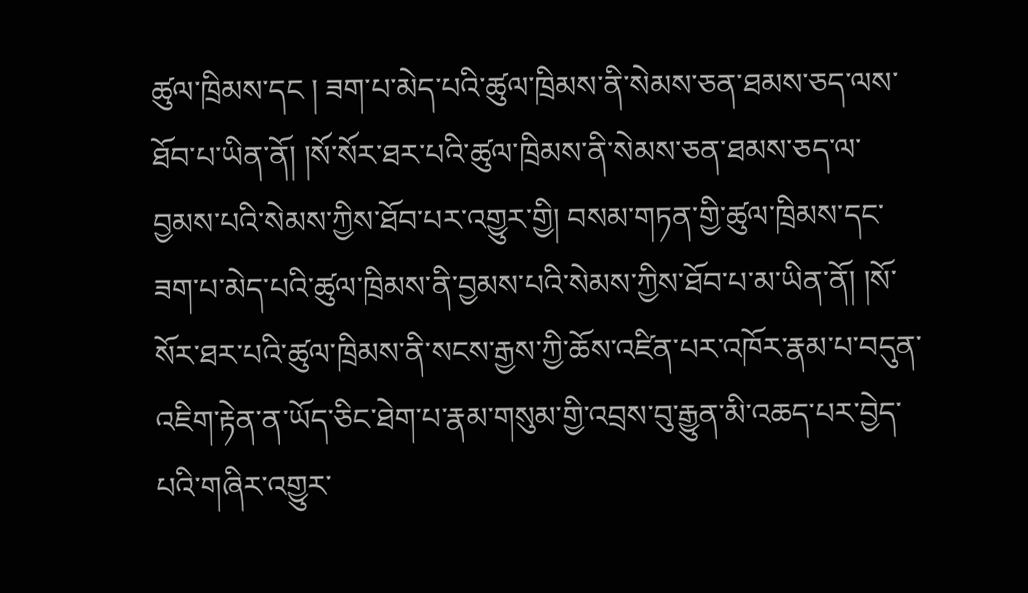ཚུལ་ཁྲིམས་དང ། ཟག་པ་མེད་པའི་ཚུལ་ཁྲིམས་ནི་སེམས་ཅན་ཐམས་ཅད་ལས་ཐོབ་པ་ཡིན་ནོ། །སོ་སོར་ཐར་པའི་ཚུལ་ཁྲིམས་ནི་སེམས་ཅན་ཐམས་ཅད་ལ་བྱམས་པའི་སེམས་ཀྱིས་ཐོབ་པར་འགྱུར་གྱི། བསམ་གཏན་གྱི་ཚུལ་ཁྲིམས་དང་ཟག་པ་མེད་པའི་ཚུལ་ཁྲིམས་ནི་བྱམས་པའི་སེམས་ཀྱིས་ཐོབ་པ་མ་ཡིན་ནོ། །སོ་སོར་ཐར་པའི་ཚུལ་ཁྲིམས་ནི་སངས་རྒྱས་ཀྱི་ཆོས་འཛིན་པར་འཁོར་རྣམ་པ་བདུན་འཇིག་རྟེན་ན་ཡོད་ཅིང་ཐེག་པ་རྣམ་གསུམ་གྱི་འབྲས་བུ་རྒྱུན་མི་འཆད་པར་བྱེད་པའི་གཞིར་འགྱུར་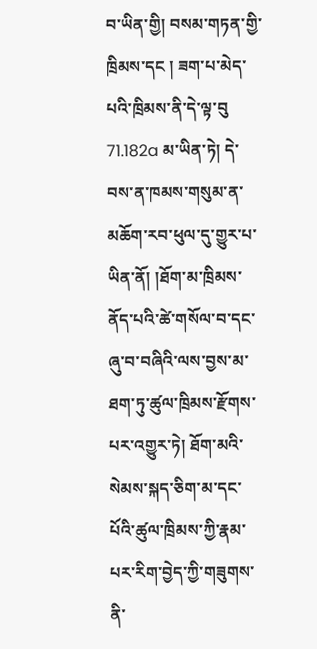བ་ཡིན་གྱི། བསམ་གཏན་གྱི་ཁྲིམས་དང ། ཟག་པ་མེད་པའི་ཁྲིམས་ནི་དེ་ལྟ་བུ 71.182a མ་ཡིན་ཏེ། དེ་བས་ན་ཁམས་གསུམ་ན་མཆོག་རབ་ཕུལ་དུ་གྱུར་པ་ཡིན་ནོ། །ཐོག་མ་ཁྲིམས་ནོད་པའི་ཚེ་གསོལ་བ་དང་ཞུ་བ་བཞིའི་ལས་བྱས་མ་ཐག་ཏུ་ཚུལ་ཁྲིམས་རྫོགས་པར་འགྱུར་ཏེ། ཐོག་མའི་སེམས་སྐད་ཅིག་མ་དང་པོའི་ཚུལ་ཁྲིམས་ཀྱི་རྣམ་པར་རིག་བྱེད་ཀྱི་གཟུགས་ནི་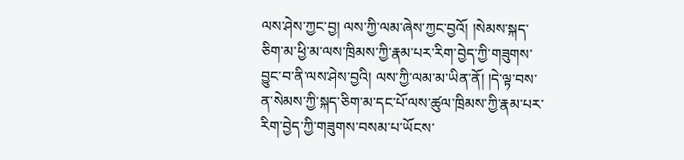ལས་ཤེས་ཀྱང་བྱ། ལས་ཀྱི་ལམ་ཞེས་ཀྱང་བྱའོ། །སེམས་སྐད་ཅིག་མ་ཕྱི་མ་ལས་ཁྲིམས་ཀྱི་རྣམ་པར་རིག་བྱེད་ཀྱི་གཟུགས་བྱུང་བ་ནི་ལས་ཤེས་བྱའི། ལས་ཀྱི་ལམ་མ་ཡིན་ནོ། །དེ་ལྟ་བས་ན་སེམས་ཀྱི་སྐད་ཅིག་མ་དང་པོ་ལས་ཚུལ་ཁྲིམས་ཀྱི་རྣམ་པར་རིག་བྱེད་ཀྱི་གཟུགས་བསམ་པ་ཡོངས་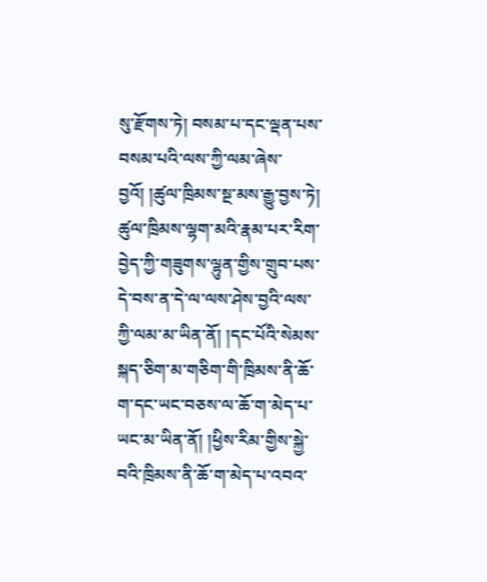སུ་རྫོགས་ཏེ། བསམ་པ་དང་ལྡན་པས་བསམ་པའི་ལས་ཀྱི་ལམ་ཞེས་བྱའོ། །ཚུལ་ཁྲིམས་སྔ་མས་རྒྱུ་བྱས་ཏེ། ཚུལ་ཁྲིམས་ལྷག་མའི་རྣམ་པར་རིག་བྱེད་ཀྱི་གཟུགས་ལྷུན་གྱིས་གྲུབ་པས་དེ་བས་ན་དེ་ལ་ལས་ཤེས་བྱའི་ལས་ཀྱི་ལམ་མ་ཡིན་ནོ། །དང་པོའི་སེམས་སྐད་ཅིག་མ་གཅིག་གི་ཁྲིམས་ནི་ཆོ་ག་དང་ཡང་བཅས་ལ་ཆོ་ག་མེད་པ་ཡང་མ་ཡིན་ནོ། །ཕྱིས་རིམ་གྱིས་སྐྱེ་བའི་ཁྲིམས་ནི་ཆོ་ག་མེད་པ་འབའ་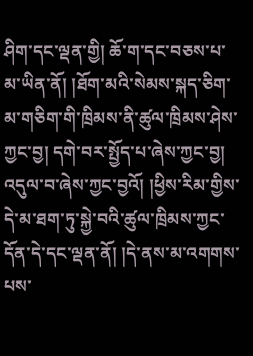ཤིག་དང་ལྡན་གྱི། ཆོ་ག་དང་བཅས་པ་མ་ཡིན་ནོ། །ཐོག་མའི་སེམས་སྐད་ཅིག་མ་གཅིག་གི་ཁྲིམས་ནི་ཚུལ་ཁྲིམས་ཤེས་ཀྱང་བྱ། དགེ་བར་སྤྱོད་པ་ཞེས་ཀྱང་བྱ། འདུལ་བ་ཞེས་ཀྱང་བྱའོ། །ཕྱིས་རིམ་གྱིས་དེ་མ་ཐག་ཏུ་སྐྱེ་བའི་ཚུལ་ཁྲིམས་ཀྱང་དོན་དེ་དང་ལྡན་ནོ། །དེ་ནས་མ་འགགས་པས་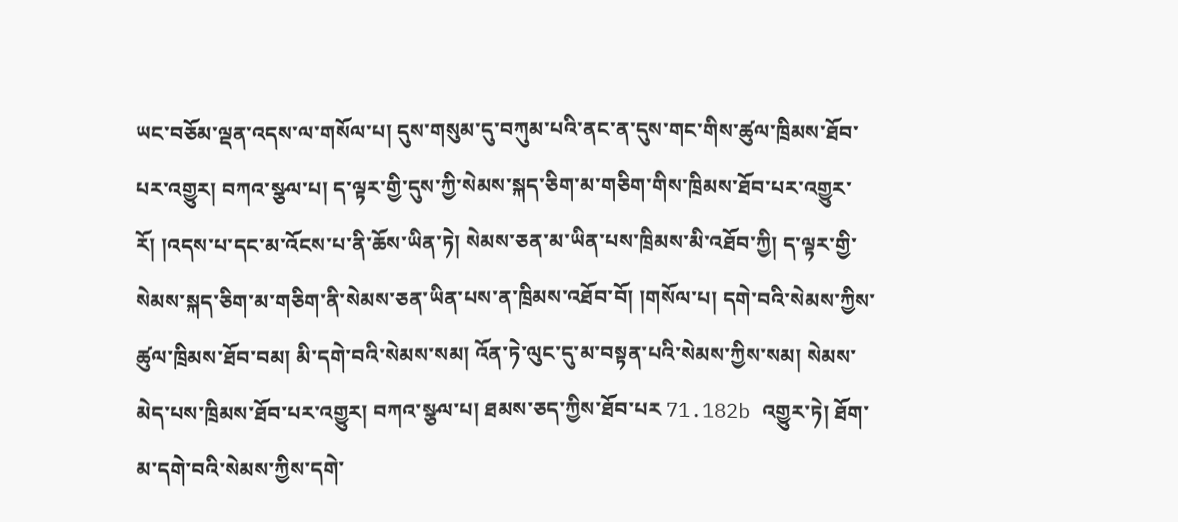ཡང་བཅོམ་ལྡན་འདས་ལ་གསོལ་པ། དུས་གསུམ་དུ་བཀུམ་པའི་ནང་ན་དུས་གང་གིས་ཚུལ་ཁྲིམས་ཐོབ་པར་འགྱུར། བཀའ་སྩལ་པ། ད་ལྟར་གྱི་དུས་ཀྱི་སེམས་སྐད་ཅིག་མ་གཅིག་གིས་ཁྲིམས་ཐོབ་པར་འགྱུར་རོ། །འདས་པ་དང་མ་འོངས་པ་ནི་ཆོས་ཡིན་ཏེ། སེམས་ཅན་མ་ཡིན་པས་ཁྲིམས་མི་འཐོབ་ཀྱི། ད་ལྟར་གྱི་སེམས་སྐད་ཅིག་མ་གཅིག་ནི་སེམས་ཅན་ཡིན་པས་ན་ཁྲིམས་འཐོབ་བོ། །གསོལ་པ། དགེ་བའི་སེམས་ཀྱིས་ཚུལ་ཁྲིམས་ཐོབ་བམ། མི་དགེ་བའི་སེམས་སམ། འོན་ཏེ་ལུང་དུ་མ་བསྟན་པའི་སེམས་ཀྱིས་སམ། སེམས་མེད་པས་ཁྲིམས་ཐོབ་པར་འགྱུར། བཀའ་སྩལ་པ། ཐམས་ཅད་ཀྱིས་ཐོབ་པར 71.182b འགྱུར་ཏེ། ཐོག་མ་དགེ་བའི་སེམས་ཀྱིས་དགེ་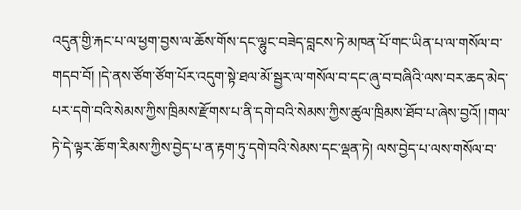འདུན་གྱི་རྐང་པ་ལ་ཕྱག་བྱས་ལ་ཆོས་གོས་དང་ལྷུང་བཟེད་བླངས་ཏེ་མཁན་པོ་གང་ཡིན་པ་ལ་གསོལ་བ་གདབ་བོ། །དེ་ནས་ཙོག་ཙོག་པོར་འདུག་སྟེ་ཐལ་མོ་སྦྱར་ལ་གསོལ་བ་དང་ཞུ་བ་བཞིའི་ལས་བར་ཆད་མེད་པར་དགེ་བའི་སེམས་ཀྱིས་ཁྲིམས་རྫོགས་པ་ནི་དགེ་བའི་སེམས་ཀྱིས་ཚུལ་ཁྲིམས་ཐོབ་པ་ཞེས་བྱའོ། །གལ་ཏེ་དེ་ལྟར་ཆོ་ག་རིམས་ཀྱིས་བྱེད་པ་ན་རྟག་ཏུ་དགེ་བའི་སེམས་དང་ལྡན་ཏེ། ལས་བྱེད་པ་ལས་གསོལ་བ་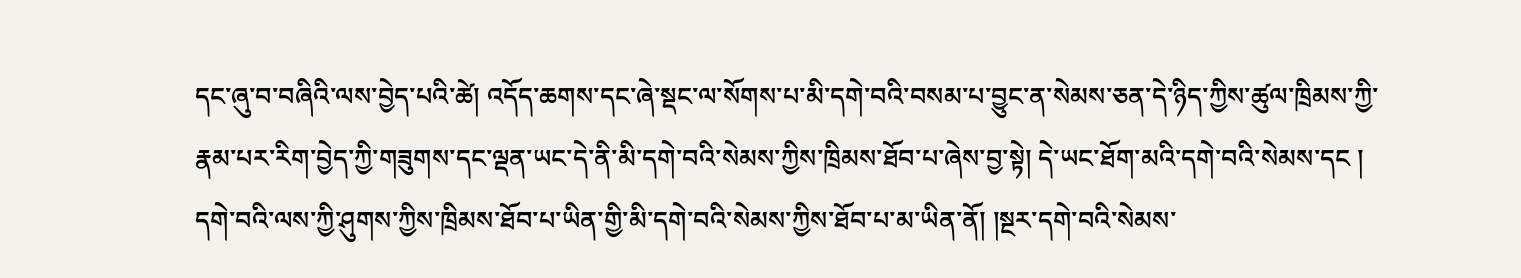དང་ཞུ་བ་བཞིའི་ལས་བྱེད་པའི་ཚེ། འདོད་ཆགས་དང་ཞེ་སྡང་ལ་སོགས་པ་མི་དགེ་བའི་བསམ་པ་བྱུང་ན་སེམས་ཅན་དེ་ཉིད་ཀྱིས་ཚུལ་ཁྲིམས་ཀྱི་རྣམ་པར་རིག་བྱེད་ཀྱི་གཟུགས་དང་ལྡན་ཡང་དེ་ནི་མི་དགེ་བའི་སེམས་ཀྱིས་ཁྲིམས་ཐོབ་པ་ཞེས་བྱ་སྟེ། དེ་ཡང་ཐོག་མའི་དགེ་བའི་སེམས་དང ། དགེ་བའི་ལས་ཀྱི་ཤུགས་ཀྱིས་ཁྲིམས་ཐོབ་པ་ཡིན་གྱི་མི་དགེ་བའི་སེམས་ཀྱིས་ཐོབ་པ་མ་ཡིན་ནོ། །སྔར་དགེ་བའི་སེམས་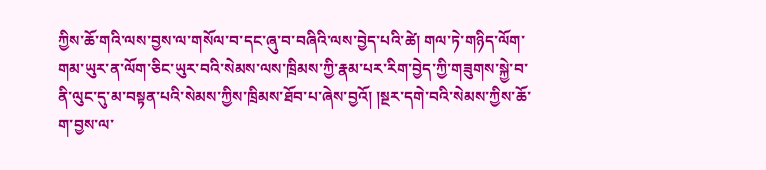ཀྱིས་ཆོ་གའི་ལས་བྱས་ལ་གསོལ་བ་དང་ཞུ་བ་བཞིའི་ལས་བྱེད་པའི་ཚེ། གལ་ཏེ་གཉིད་ལོག་གམ་ཡུར་ན་ལོག་ཅིང་ཡུར་བའི་སེམས་ལས་ཁྲིམས་ཀྱི་རྣམ་པར་རིག་བྱེད་ཀྱི་གཟུགས་སྐྱེ་བ་ནི་ལུང་དུ་མ་བསྟན་པའི་སེམས་ཀྱིས་ཁྲིམས་ཐོབ་པ་ཞེས་བྱའོ། །སྔར་དགེ་བའི་སེམས་ཀྱིས་ཆོ་ག་བྱས་ལ་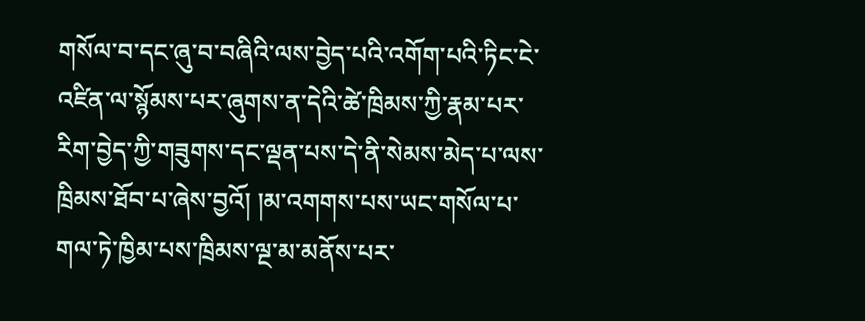གསོལ་བ་དང་ཞུ་བ་བཞིའི་ལས་བྱེད་པའི་འགོག་པའི་ཏིང་ངེ་འཛིན་ལ་སྙོམས་པར་ཞུགས་ན་དེའི་ཚེ་ཁྲིམས་ཀྱི་རྣམ་པར་རིག་བྱེད་ཀྱི་གཟུགས་དང་ལྡན་པས་དེ་ནི་སེམས་མེད་པ་ལས་ཁྲིམས་ཐོབ་པ་ཞེས་བྱའོ། །མ་འགགས་པས་ཡང་གསོལ་པ་གལ་ཏེ་ཁྱིམ་པས་ཁྲིམས་ལྔ་མ་མནོས་པར་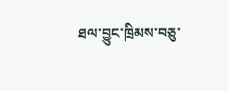ཐལ་བྱུང་ཁྲིམས་བཅུ་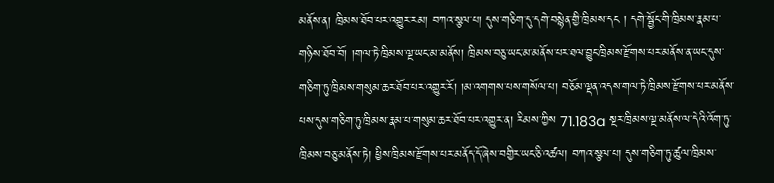མནོས་ན། ཁྲིམས་ཐོབ་པར་འགྱུར་རམ། བཀའ་སྩལ་པ། དུས་གཅིག་དུ་དགེ་བསྙེན་གྱི་ཁྲིམས་དང ། དགེ་སྦྱོང་གི་ཁྲིམས་རྣམ་པ་གཉིས་ཐོབ་བོ། །གལ་ཏེ་ཁྲིམས་ལྔ་ཡང་མ་མནོས། ཁྲིམས་བཅུ་ཡང་མ་མནོས་པར་ཐལ་བྱུང་ཁྲིམས་རྫོགས་པར་མནོས་ན་ཡང་དུས་གཅིག་ཏུ་ཁྲིམས་གསུམ་ཆར་ཐོབ་པར་འགྱུར་རོ། །མ་འགགས་པས་གསོལ་པ། བཅོམ་ལྡན་འདས་གལ་ཏེ་ཁྲིམས་རྫོགས་པར་མནོས་པས་དུས་གཅིག་ཏུ་ཁྲིམས་རྣམ་པ་གསུམ་ཆར་ཐོབ་པར་འགྱུར་ན། རིམས་ཀྱིས 71.183a སྔར་ཁྲིམས་ལྔ་མནོས་ལ་དེའི་འོག་ཏུ་ཁྲིམས་བཅུ་མནོས་ཏེ། ཕྱིས་ཁྲིམས་རྫོགས་པར་མནོད་དོ་ཞེས་བགྱིར་ཡང་ཅི་འཚལ། བཀའ་སྩལ་པ། དུས་གཅིག་ཏུ་ཚུལ་ཁྲིམས་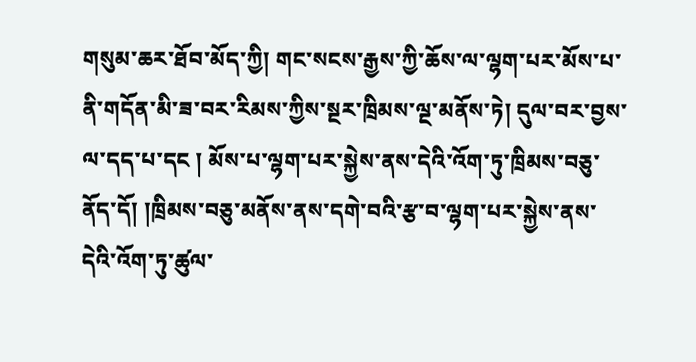གསུམ་ཆར་ཐོབ་མོད་ཀྱི། གང་སངས་རྒྱས་ཀྱི་ཆོས་ལ་ལྷག་པར་མོས་པ་ནི་གདོན་མི་ཟ་བར་རིམས་ཀྱིས་སྔར་ཁྲིམས་ལྔ་མནོས་ཏེ། དུལ་བར་བྱས་ལ་དད་པ་དང ། མོས་པ་ལྷག་པར་སྐྱེས་ནས་དེའི་འོག་ཏུ་ཁྲིམས་བཅུ་ནོད་དོ། །ཁྲིམས་བཅུ་མནོས་ནས་དགེ་བའི་རྩ་བ་ལྷག་པར་སྐྱེས་ནས་དེའི་འོག་ཏུ་ཚུལ་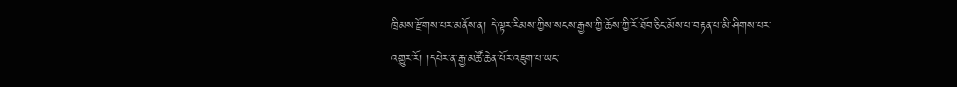ཁྲིམས་རྫོགས་པར་མནོས་ན། དེ་ལྟར་རིམས་ཀྱིས་སངས་རྒྱས་ཀྱི་ཆོས་ཀྱི་རོ་ཐོབ་ཅིང་མོས་པ་བརྟན་པ་མི་ཤིགས་པར་འགྱུར་རོ། །དཔེར་ན་རྒྱ་མཚོ་ཆེན་པོར་འཇུག་པ་ཡང་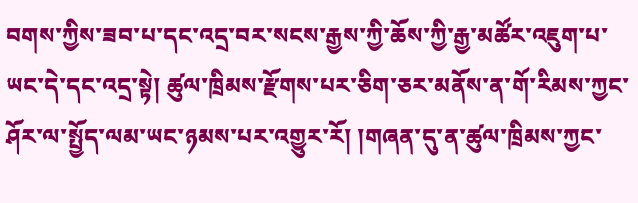བགས་ཀྱིས་ཟབ་པ་དང་འདྲ་བར་སངས་རྒྱས་ཀྱི་ཆོས་ཀྱི་རྒྱ་མཚོར་འཇུག་པ་ཡང་དེ་དང་འདྲ་སྟེ། ཚུལ་ཁྲིམས་རྫོགས་པར་ཅིག་ཅར་མནོས་ན་གོ་རིམས་ཀྱང་ཤོར་ལ་སྤྱོད་ལམ་ཡང་ཉམས་པར་འགྱུར་རོ། །གཞན་དུ་ན་ཚུལ་ཁྲིམས་ཀྱང་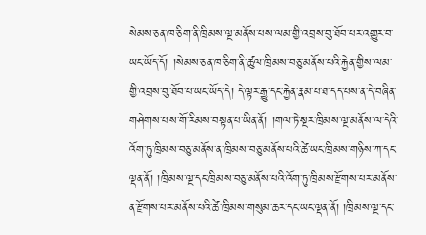སེམས་ཅན་ཁ་ཅིག་ནི་ཁྲིམས་ལྔ་མནོས་པས་ལམ་གྱི་འབྲས་བུ་ཐོབ་པར་འགྱུར་བ་ཡང་ཡོད་དོ། །སེམས་ཅན་ཁ་ཅིག་ནི་ཚུལ་ཁྲིམས་བཅུ་མནོས་པའི་རྐྱེན་གྱིས་ལམ་གྱི་འབྲས་བུ་ཐོབ་པ་ཡང་ཡོད་དེ། དེ་ལྟར་རྒྱུ་དང་རྐྱེན་རྣམ་པ་ཐ་དད་པས་ན་དེ་བཞིན་གཤེགས་པས་གོ་རིམས་བསྟན་པ་ཡིན་ནོ། །གལ་ཏེ་སྔར་ཁྲིམས་ལྔ་མནོས་ལ་དེའི་འོག་ཏུ་ཁྲིམས་བཅུ་མནོས་ན་ཁྲིམས་བཅུ་མནོས་པའི་ཚེ་ཡང་ཁྲིམས་གཉིས་ཀ་དང་ལྡན་ནོ། །ཁྲིམས་ལྔ་དང་ཁྲིམས་བཅུ་མནོས་པའི་འོག་ཏུ་ཁྲིམས་རྫོགས་པར་མནོས་ན་རྫོགས་པར་མནོས་པའི་ཚེ་ཁྲིམས་གསུམ་ཆར་དང་ཡང་ལྡན་ནོ། །ཁྲིམས་ལྔ་དང་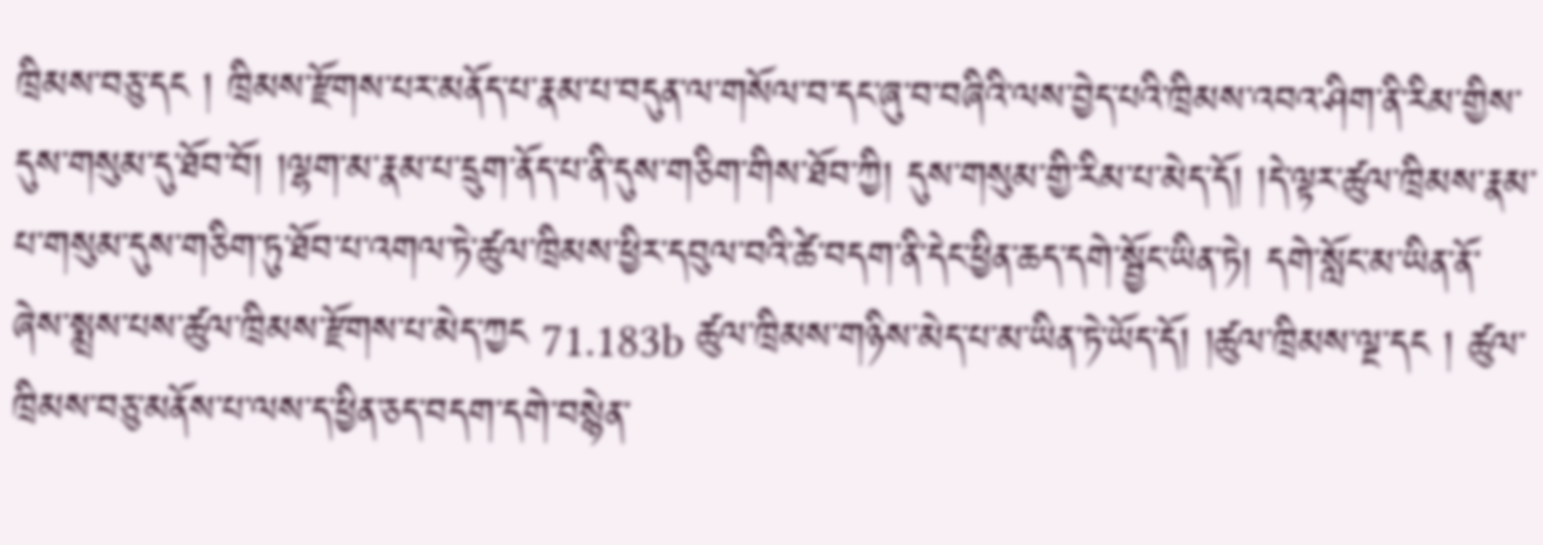ཁྲིམས་བཅུ་དང ། ཁྲིམས་རྫོགས་པར་མནོད་པ་རྣམ་པ་བདུན་ལ་གསོལ་བ་དང་ཞུ་བ་བཞིའི་ལས་བྱེད་པའི་ཁྲིམས་འབའ་ཤིག་ནི་རིམ་གྱིས་དུས་གསུམ་དུ་ཐོབ་བོ། །ལྷག་མ་རྣམ་པ་དྲུག་ནོད་པ་ནི་དུས་གཅིག་གིས་ཐོབ་ཀྱི། དུས་གསུམ་གྱི་རིམ་པ་མེད་དོ། །དེ་ལྟར་ཚུལ་ཁྲིམས་རྣམ་པ་གསུམ་དུས་གཅིག་ཏུ་ཐོབ་པ་འགལ་ཏེ་ཚུལ་ཁྲིམས་ཕྱིར་དབུལ་བའི་ཚེ་བདག་ནི་དེང་ཕྱིན་ཆད་དགེ་སྦྱོང་ཡིན་ཏེ། དགེ་སློང་མ་ཡིན་ནོ་ཞེས་སྨྲས་པས་ཚུལ་ཁྲིམས་རྫོགས་པ་མེད་ཀྱང 71.183b ཚུལ་ཁྲིམས་གཉིས་མེད་པ་མ་ཡིན་ཏེ་ཡོད་དོ། །ཚུལ་ཁྲིམས་ལྔ་དང ། ཚུལ་ཁྲིམས་བཅུ་མནོས་པ་ལས་ད་ཕྱིན་ཅད་བདག་དགེ་བསྙེན་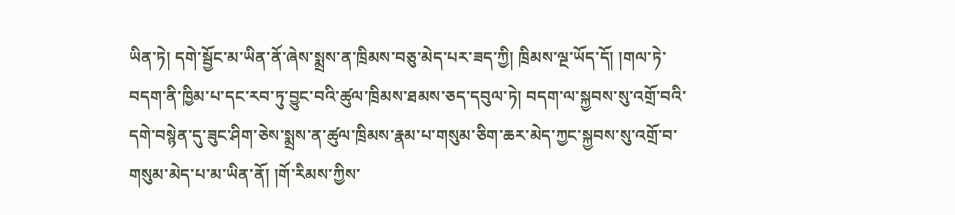ཡིན་ཏེ། དགེ་སྦྱོང་མ་ཡིན་ནོ་ཞེས་སྨྲས་ན་ཁྲིམས་བཅུ་མེད་པར་ཟད་ཀྱི། ཁྲིམས་ལྔ་ཡོད་དོ། །གལ་ཏེ་བདག་ནི་ཁྱིམ་པ་དང་རབ་ཏུ་བྱུང་བའི་ཚུལ་ཁྲིམས་ཐམས་ཅད་དབུལ་ཏེ། བདག་ལ་སྐྱབས་སུ་འགྲོ་བའི་དགེ་བསྙེན་དུ་ཟུང་ཤིག་ཅེས་སྨྲས་ན་ཚུལ་ཁྲིམས་རྣམ་པ་གསུམ་ཅིག་ཆར་མེད་ཀྱང་སྐྱབས་སུ་འགྲོ་བ་གསུམ་མེད་པ་མ་ཡིན་ནོ། །གོ་རིམས་ཀྱིས་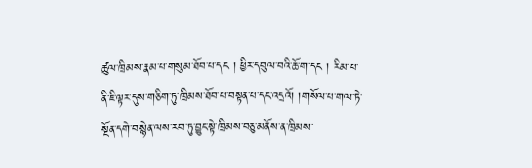ཚུལ་ཁྲིམས་རྣམ་པ་གསུམ་ཐོབ་པ་དང ། ཕྱིར་དབུལ་བའི་ཆོ་ག་དང ། རིམ་པ་ནི་ཇི་ལྟར་དུས་གཅིག་ཏུ་ཁྲིམས་ཐོབ་པ་བསྟན་པ་དང་འདྲའོ། །གསོལ་པ་གལ་ཏེ་སྔོན་དགེ་བསྙེན་ལས་རབ་ཏུ་བྱུང་སྟེ་ཁྲིམས་བཅུ་མནོས་ན་ཁྲིམས་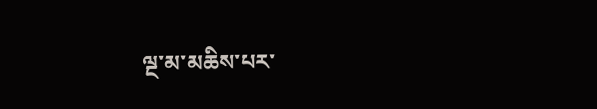ལྔ་མ་མཆིས་པར་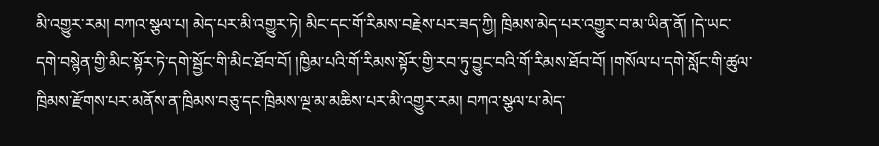མི་འགྱུར་རམ། བཀའ་སྩལ་པ། མེད་པར་མི་འགྱུར་ཏེ། མིང་དང་གོ་རིམས་བརྗེས་པར་ཟད་ཀྱི། ཁྲིམས་མེད་པར་འགྱུར་བ་མ་ཡིན་ནོ། །དེ་ཡང་དགེ་བསྙེན་གྱི་མིང་སྟོར་ཏེ་དགེ་སྦྱོང་གི་མིང་ཐོབ་བོ། །ཁྱིམ་པའི་གོ་རིམས་སྟོར་གྱི་རབ་ཏུ་བྱུང་བའི་གོ་རིམས་ཐོབ་བོ། །གསོལ་པ་དགེ་སློང་གི་ཚུལ་ཁྲིམས་རྫོགས་པར་མནོས་ན་ཁྲིམས་བཅུ་དང་ཁྲིམས་ལྔ་མ་མཆིས་པར་མི་འགྱུར་རམ། བཀའ་སྩལ་པ་མེད་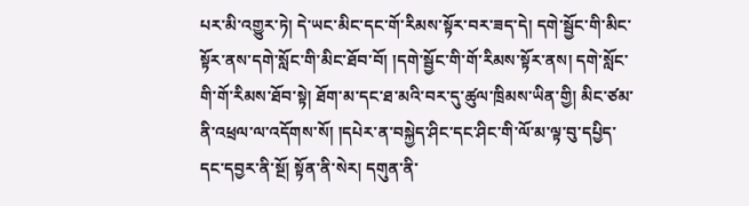པར་མི་འགྱུར་ཏེ། དེ་ཡང་མིང་དང་གོ་རིམས་སྟོར་བར་ཟད་དེ། དགེ་སྦྱོང་གི་མིང་སྟོར་ནས་དགེ་སློང་གི་མིང་ཐོབ་བོ། །དགེ་སྦྱོང་གི་གོ་རིམས་སྟོར་ནས། དགེ་སློང་གི་གོ་རིམས་ཐོབ་སྟེ། ཐོག་མ་དང་ཐ་མའི་བར་དུ་ཚུལ་ཁྲིམས་ཡིན་གྱི། མིང་ཙམ་ནི་འཕྲལ་ལ་འདོགས་སོ། །དཔེར་ན་བསྐྱེད་ཤིང་དང་ཤིང་གི་ལོ་མ་ལྟ་བུ་དཔྱིད་དང་དབྱར་ནི་སྔོ། སྟོན་ནི་སེར། དགུན་ནི་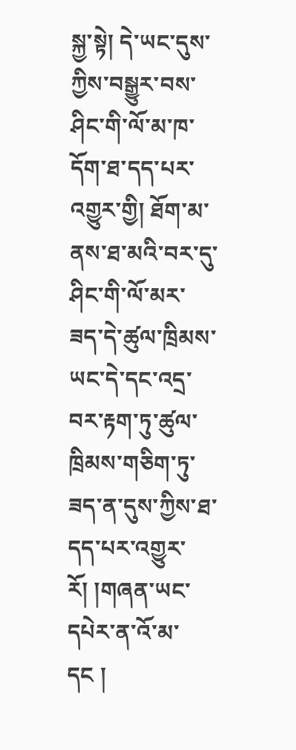སྐྱ་སྟེ། དེ་ཡང་དུས་ཀྱིས་བསྒྱུར་བས་ཤིང་གི་ལོ་མ་ཁ་དོག་ཐ་དད་པར་འགྱུར་གྱི། ཐོག་མ་ནས་ཐ་མའི་བར་དུ་ཤིང་གི་ལོ་མར་ཟད་དེ་ཚུལ་ཁྲིམས་ཡང་དེ་དང་འདྲ་བར་རྟག་ཏུ་ཚུལ་ཁྲིམས་གཅིག་ཏུ་ཟད་ན་དུས་ཀྱིས་ཐ་དད་པར་འགྱུར་རོ། །གཞན་ཡང་དཔེར་ན་འོ་མ་དང །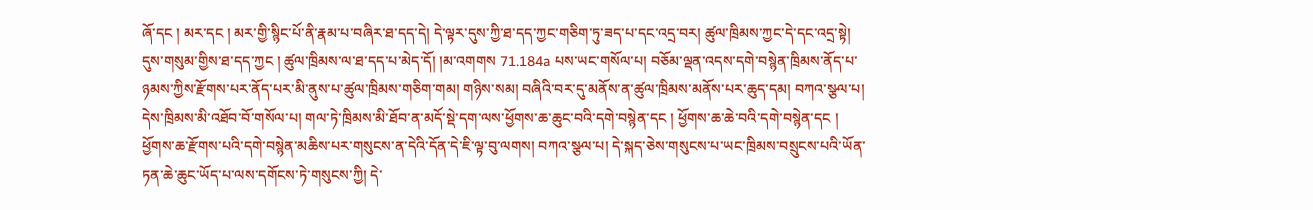ཞོ་དང ། མར་དང ། མར་གྱི་སྙིང་པོ་ནི་རྣམ་པ་བཞིར་ཐ་དད་དེ། དེ་ལྟར་དུས་ཀྱི་ཐ་དད་ཀྱང་གཅིག་ཏུ་ཟད་པ་དང་འདྲ་བར། ཚུལ་ཁྲིམས་ཀྱང་དེ་དང་འདྲ་སྟེ། དུས་གསུམ་གྱིས་ཐ་དད་ཀྱང ། ཚུལ་ཁྲིམས་ལ་ཐ་དད་པ་མེད་དོ། །མ་འགགས 71.184a པས་ཡང་གསོལ་པ། བཅོམ་ལྡན་འདས་དགེ་བསྙེན་ཁྲིམས་ནོད་པ་ཉམས་ཀྱིས་རྫོགས་པར་ནོད་པར་མི་ནུས་པ་ཚུལ་ཁྲིམས་གཅིག་གམ། གཉིས་སམ། བཞིའི་བར་དུ་མནོས་ན་ཚུལ་ཁྲིམས་མནོས་པར་ཆུད་དམ། བཀའ་སྩལ་པ། དེས་ཁྲིམས་མི་འཐོབ་བོ་གསོལ་པ། གལ་ཏེ་ཁྲིམས་མི་ཐོབ་ན་མདོ་སྡེ་དག་ལས་ཕྱོགས་ཆ་ཆུང་བའི་དགེ་བསྙེན་དང ། ཕྱོགས་ཆ་ཆེ་བའི་དགེ་བསྙེན་དང ། ཕྱོགས་ཆ་རྫོགས་པའི་དགེ་བསྙེན་མཆིས་པར་གསུངས་ན་དེའི་དོན་དེ་ཇི་ལྟ་བུ་ལགས། བཀའ་སྩལ་པ། དེ་སྐད་ཅེས་གསུངས་པ་ཡང་ཁྲིམས་བསྲུངས་པའི་ཡོན་ཏན་ཆེ་ཆུང་ཡོད་པ་ལས་དགོངས་ཏེ་གསུངས་ཀྱི། དེ་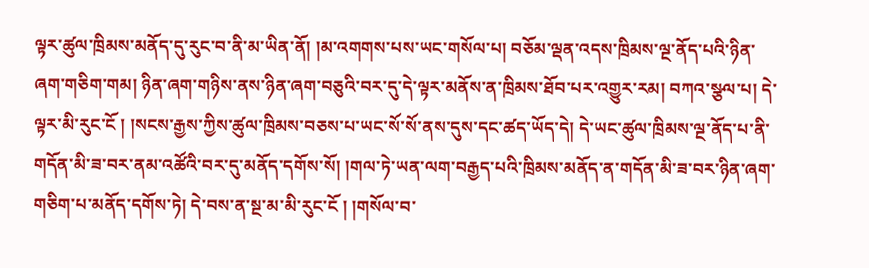ལྟར་ཚུལ་ཁྲིམས་མནོད་དུ་རུང་བ་ནི་མ་ཡིན་ནོ། །མ་འགགས་པས་ཡང་གསོལ་པ། བཅོམ་ལྡན་འདས་ཁྲིམས་ལྔ་ནོད་པའི་ཉིན་ཞག་གཅིག་གམ། ཉིན་ཞག་གཉིས་ནས་ཉིན་ཞག་བཅུའི་བར་དུ་དེ་ལྟར་མནོས་ན་ཁྲིམས་ཐོབ་པར་འགྱུར་རམ། བཀའ་སྩལ་པ། དེ་ལྟར་མི་རུང་ངོ ། །སངས་རྒྱས་ཀྱིས་ཚུལ་ཁྲིམས་བཅས་པ་ཡང་སོ་སོ་ནས་དུས་དང་ཚད་ཡོད་དེ། དེ་ཡང་ཚུལ་ཁྲིམས་ལྔ་ནོད་པ་ནི་གདོན་མི་ཟ་བར་ནམ་འཚོའི་བར་དུ་མནོད་དགོས་སོ། །གལ་ཏེ་ཡན་ལག་བརྒྱད་པའི་ཁྲིམས་མནོད་ན་གདོན་མི་ཟ་བར་ཉིན་ཞག་གཅིག་པ་མནོད་དགོས་ཏེ། དེ་བས་ན་སྔ་མ་མི་རུང་ངོ ། །གསོལ་བ་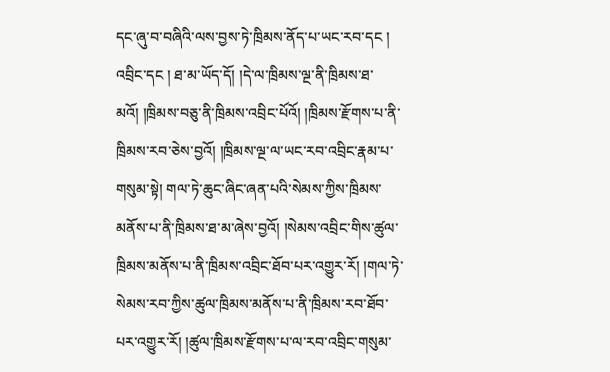དང་ཞུ་བ་བཞིའི་ལས་བྱས་ཏེ་ཁྲིམས་ནོད་པ་ཡང་རབ་དང ། འབྲིང་དང ། ཐ་མ་ཡོད་དོ། །དེ་ལ་ཁྲིམས་ལྔ་ནི་ཁྲིམས་ཐ་མའོ། །ཁྲིམས་བཅུ་ནི་ཁྲིམས་འབྲིང་པོའོ། །ཁྲིམས་རྫོགས་པ་ནི་ཁྲིམས་རབ་ཅེས་བྱའོ། །ཁྲིམས་ལྔ་ལ་ཡང་རབ་འབྲིང་རྣམ་པ་གསུམ་སྟེ། གལ་ཏེ་ཆུང་ཞིང་ཞན་པའི་སེམས་ཀྱིས་ཁྲིམས་མནོས་པ་ནི་ཁྲིམས་ཐ་མ་ཞེས་བྱའོ། །སེམས་འབྲིང་གིས་ཚུལ་ཁྲིམས་མནོས་པ་ནི་ཁྲིམས་འབྲིང་ཐོབ་པར་འགྱུར་རོ། །གལ་ཏེ་སེམས་རབ་ཀྱིས་ཚུལ་ཁྲིམས་མནོས་པ་ནི་ཁྲིམས་རབ་ཐོབ་པར་འགྱུར་རོ། །ཚུལ་ཁྲིམས་རྫོགས་པ་ལ་རབ་འབྲིང་གསུམ་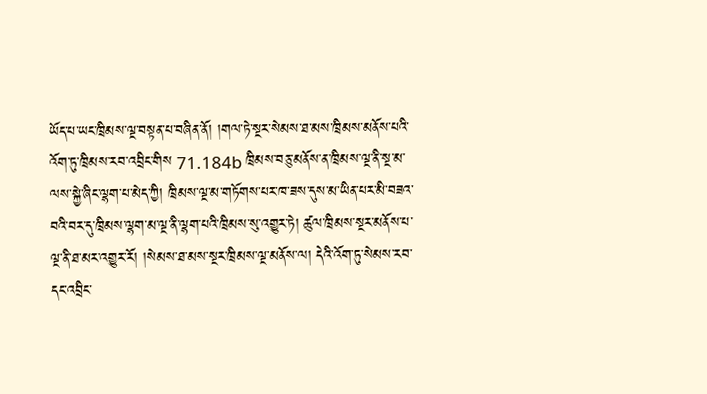ཡོད་པ་ཡང་ཁྲིམས་ལྔ་བསྟན་པ་བཞིན་ནོ། །གལ་ཏེ་སྔར་སེམས་ཐ་མས་ཁྲིམས་མནོས་པའི་འོག་ཏུ་ཁྲིམས་རབ་འབྲིང་གིས 71.184b ཁྲིམས་བཅུ་མནོས་ན་ཁྲིམས་ལྔ་ནི་སྔ་མ་ལས་སྐྱེ་ཞིང་ལྷག་པ་མེད་ཀྱི། ཁྲིམས་ལྔ་མ་གཏོགས་པར་ཁ་ཟས་དུས་མ་ཡིན་པར་མི་བཟའ་བའི་བར་དུ་ཁྲིམས་ལྷག་མ་ལྔ་ནི་ལྷག་པའི་ཁྲིམས་སུ་འགྱུར་ཏེ། ཚུལ་ཁྲིམས་སྔར་མནོས་པ་ལྔ་ནི་ཐ་མར་འགྱུར་རོ། །སེམས་ཐ་མས་སྔར་ཁྲིམས་ལྔ་མནོས་ལ། དེའི་འོག་ཏུ་སེམས་རབ་དང་འབྲིང་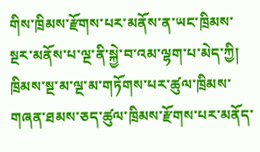གིས་ཁྲིམས་རྫོགས་པར་མནོས་ན་ཡང་ཁྲིམས་སྔར་མནོས་པ་ལྔ་ནི་སྐྱེ་བ་འམ་ལྷག་པ་མེད་ཀྱི། ཁྲིམས་སྔ་མ་ལྔ་མ་གཏོགས་པར་ཚུལ་ཁྲིམས་གཞན་ཐམས་ཅད་ཚུལ་ཁྲིམས་རྫོགས་པར་མནོད་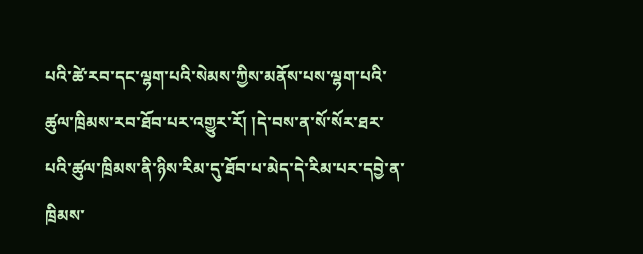པའི་ཚེ་རབ་དང་ལྷག་པའི་སེམས་ཀྱིས་མནོས་པས་ལྷག་པའི་ཚུལ་ཁྲིམས་རབ་ཐོབ་པར་འགྱུར་རོ། །དེ་བས་ན་སོ་སོར་ཐར་པའི་ཚུལ་ཁྲིམས་ནི་ཉིས་རིམ་དུ་ཐོབ་པ་མེད་དེ་རིམ་པར་དབྱེ་ན་ཁྲིམས་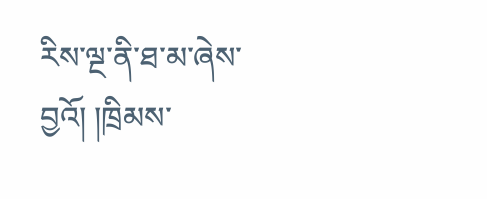རིས་ལྔ་ནི་ཐ་མ་ཞེས་བྱའོ། །ཁྲིམས་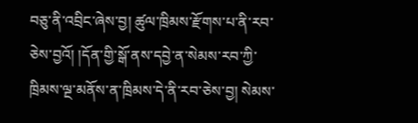བཅུ་ནི་འབྲིང་ཞེས་བྱ། ཚུལ་ཁྲིམས་རྫོགས་པ་ནི་རབ་ཅེས་བྱའོ། །དོན་གྱི་སྒོ་ནས་དབྱེ་ན་སེམས་རབ་ཀྱི་ཁྲིམས་ལྔ་མནོས་ན་ཁྲིམས་དེ་ནི་རབ་ཅེས་བྱ། སེམས་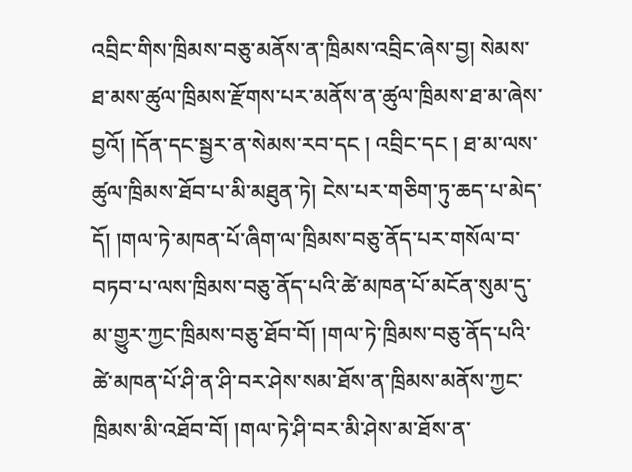འབྲིང་གིས་ཁྲིམས་བཅུ་མནོས་ན་ཁྲིམས་འབྲིང་ཞེས་བྱ། སེམས་ཐ་མས་ཚུལ་ཁྲིམས་རྫོགས་པར་མནོས་ན་ཚུལ་ཁྲིམས་ཐ་མ་ཞེས་བྱའོ། །དོན་དང་སྦྱར་ན་སེམས་རབ་དང ། འབྲིང་དང ། ཐ་མ་ལས་ཚུལ་ཁྲིམས་ཐོབ་པ་མི་མཐུན་ཏེ། ངེས་པར་གཅིག་ཏུ་ཆད་པ་མེད་དོ། །གལ་ཏེ་མཁན་པོ་ཞིག་ལ་ཁྲིམས་བཅུ་ནོད་པར་གསོལ་བ་བཏབ་པ་ལས་ཁྲིམས་བཅུ་ནོད་པའི་ཚེ་མཁན་པོ་མངོན་སུམ་དུ་མ་གྱུར་ཀྱང་ཁྲིམས་བཅུ་ཐོབ་བོ། །གལ་ཏེ་ཁྲིམས་བཅུ་ནོད་པའི་ཚེ་མཁན་པོ་ཤི་ན་ཤི་བར་ཤེས་སམ་ཐོས་ན་ཁྲིམས་མནོས་ཀྱང་ཁྲིམས་མི་འཐོབ་བོ། །གལ་ཏེ་ཤི་བར་མི་ཤེས་མ་ཐོས་ན་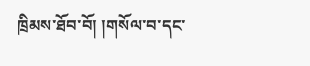ཁྲིམས་ཐོབ་བོ། །གསོལ་བ་དང་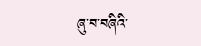ཞུ་བ་བཞིའི་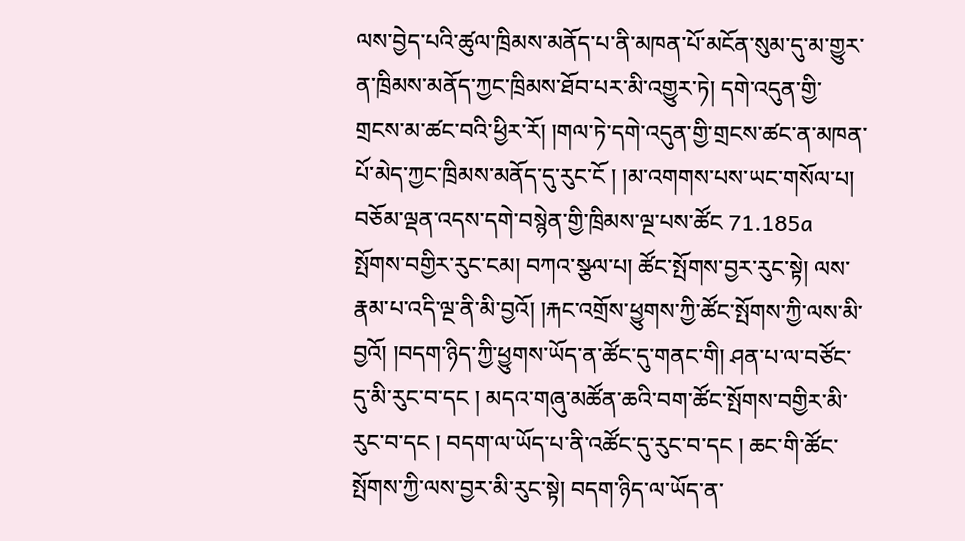ལས་བྱེད་པའི་ཚུལ་ཁྲིམས་མནོད་པ་ནི་མཁན་པོ་མངོན་སུམ་དུ་མ་གྱུར་ན་ཁྲིམས་མནོད་ཀྱང་ཁྲིམས་ཐོབ་པར་མི་འགྱུར་ཏེ། དགེ་འདུན་གྱི་གྲངས་མ་ཚང་བའི་ཕྱིར་རོ། །གལ་ཏེ་དགེ་འདུན་གྱི་གྲངས་ཚང་ན་མཁན་པོ་མེད་ཀྱང་ཁྲིམས་མནོད་དུ་རུང་ངོ ། །མ་འགགས་པས་ཡང་གསོལ་པ། བཅོམ་ལྡན་འདས་དགེ་བསྙེན་གྱི་ཁྲིམས་ལྔ་པས་ཚོང 71.185a སྤོགས་བགྱིར་རུང་ངམ། བཀའ་སྩལ་པ། ཚོང་སྤོགས་བྱར་རུང་སྟེ། ལས་རྣམ་པ་འདི་ལྔ་ནི་མི་བྱའོ། །རྐང་འགྲོས་ཕྱུགས་ཀྱི་ཚོང་སྤོགས་ཀྱི་ལས་མི་བྱའོ། །བདག་ཉིད་ཀྱི་ཕྱུགས་ཡོད་ན་ཚོང་དུ་གནང་གི། ཤན་པ་ལ་བཙོང་དུ་མི་རུང་བ་དང ། མདའ་གཞུ་མཚོན་ཆའི་བག་ཚོང་སྤོགས་བགྱིར་མི་རུང་བ་དང ། བདག་ལ་ཡོད་པ་ནི་འཚོང་དུ་རུང་བ་དང ། ཆང་གི་ཚོང་སྤོགས་ཀྱི་ལས་བྱར་མི་རུང་སྟེ། བདག་ཉིད་ལ་ཡོད་ན་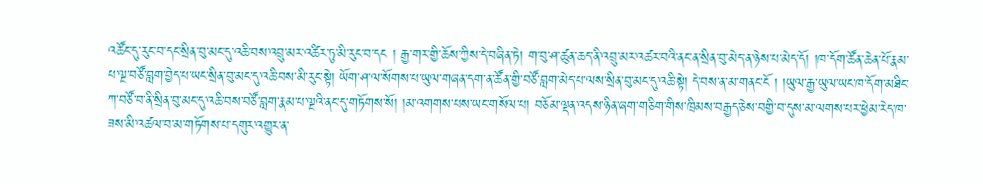འཚོང་དུ་རུང་བ་དང་སྲིན་བུ་མང་དུ་འཆི་བས་འབྲུ་མར་འཚིར་ཏུ་མི་རུང་བ་དང ། རྒྱ་གར་གྱི་ཆོས་ཀྱིས་དེ་བཞིན་ཏེ། ག་བུ་ཤ་ཚུན་ཆད་ནི་འབྲུ་མར་འཚར་བའི་ནང་ན་སྲིན་བུ་མེད་ན་ཉེས་པ་མེད་དོ། །ཁ་དོག་ཚོན་ཆེན་པོ་རྣམ་པ་ལྔ་བཙོ་བླག་བྱེད་པ་ཡང་སྲིན་བུ་མང་དུ་འཆི་བས་མི་རུང་སྟེ། ཡོག་ཤ་ལ་སོགས་པ་ཡུལ་གཞན་དག་ན་ཚོན་གྱི་བཙོ་བླག་མེད་པ་ལས་སྲིན་བུ་མང་དུ་འཆི་སྟེ། དེ་བས་ན་མ་གནང་ངོ ། །ཡུལ་རྒྱ་ཡུལ་ཡང་ཁ་དོག་མཐིང་ཀ་བཙོ་བ་ནི་སྲིན་བུ་མང་དུ་འཆི་བས་བཙོ་བླག་རྣམ་པ་ལྔའི་ནང་དུ་གཏོགས་སོ། །མ་འགགས་པས་ཡང་གསོལ་པ། བཅོམ་ལྡན་འདས་ཉིན་ཞག་གཅིག་གིས་ཁྲིམས་བརྒྱད་ཅེས་བགྱི་བ་དུས་མ་ལགས་པར་ཕྱེམ་རེད་ཁ་ཟས་མི་འཚལ་བ་མ་གཏོགས་པ་དགུར་འགྱུར་ན་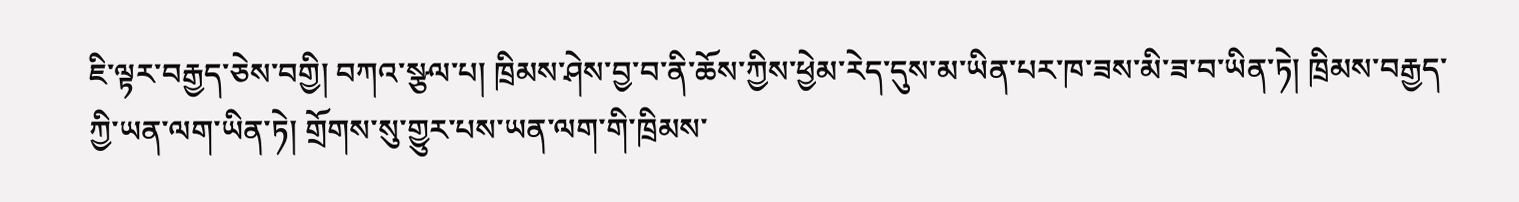ཇི་ལྟར་བརྒྱད་ཅེས་བགྱི། བཀའ་སྩལ་པ། ཁྲིམས་ཤེས་བྱ་བ་ནི་ཆོས་ཀྱིས་ཕྱེམ་རེད་དུས་མ་ཡིན་པར་ཁ་ཟས་མི་ཟ་བ་ཡིན་ཏེ། ཁྲིམས་བརྒྱད་ཀྱི་ཡན་ལག་ཡིན་ཏེ། གྲོགས་སུ་གྱུར་པས་ཡན་ལག་གི་ཁྲིམས་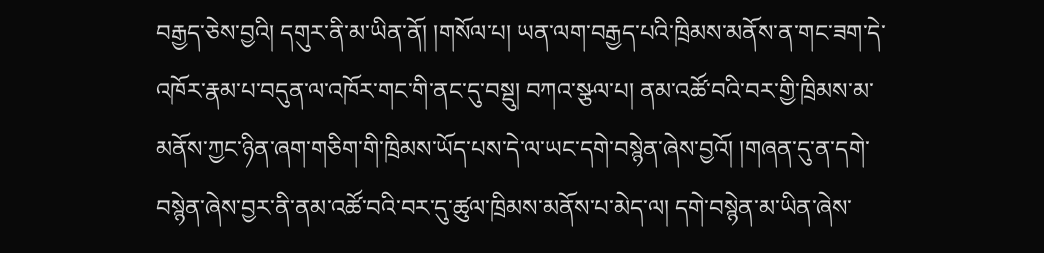བརྒྱད་ཅེས་བྱའི། དགུར་ནི་མ་ཡིན་ནོ། །གསོལ་པ། ཡན་ལག་བརྒྱད་པའི་ཁྲིམས་མནོས་ན་གང་ཟག་དེ་འཁོར་རྣམ་པ་བདུན་ལ་འཁོར་གང་གི་ནང་དུ་བསྡུ། བཀའ་སྩལ་པ། ནམ་འཚོ་བའི་བར་གྱི་ཁྲིམས་མ་མནོས་ཀྱང་ཉིན་ཞག་གཅིག་གི་ཁྲིམས་ཡོད་པས་དེ་ལ་ཡང་དགེ་བསྙེན་ཞེས་བྱའོ། །གཞན་དུ་ན་དགེ་བསྙེན་ཞེས་བྱར་ནི་ནམ་འཚོ་བའི་བར་དུ་ཚུལ་ཁྲིམས་མནོས་པ་མེད་ལ། དགེ་བསྙེན་མ་ཡིན་ཞེས་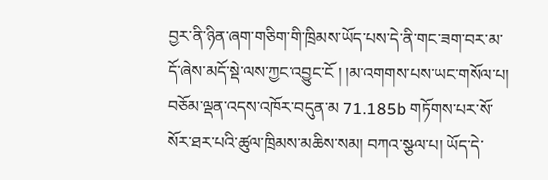བྱར་ནི་ཉིན་ཞག་གཅིག་གི་ཁྲིམས་ཡོད་པས་དེ་ནི་གང་ཟག་བར་མ་དོ་ཞེས་མདོ་སྡེ་ལས་ཀྱང་འབྱུང་ངོ ། །མ་འགགས་པས་ཡང་གསོལ་པ། བཅོམ་ལྡན་འདས་འཁོར་བདུན་མ 71.185b གཏོགས་པར་སོ་སོར་ཐར་པའི་ཚུལ་ཁྲིམས་མཆིས་སམ། བཀའ་སྩལ་པ། ཡོད་དེ་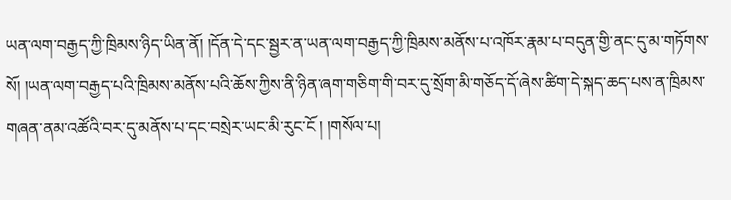ཡན་ལག་བརྒྱད་ཀྱི་ཁྲིམས་ཉིད་ཡིན་ནོ། །དོན་དེ་དང་སྦྱར་ན་ཡན་ལག་བརྒྱད་ཀྱི་ཁྲིམས་མནོས་པ་འཁོར་རྣམ་པ་བདུན་གྱི་ནང་དུ་མ་གཏོགས་སོ། །ཡན་ལག་བརྒྱད་པའི་ཁྲིམས་མནོས་པའི་ཆོས་ཀྱིས་ནི་ཉིན་ཞག་གཅིག་གི་བར་དུ་སྲོག་མི་གཅོད་དོ་ཞེས་ཚིག་དེ་སྐད་ཆད་པས་ན་ཁྲིམས་གཞན་ནམ་འཚོའི་བར་དུ་མནོས་པ་དང་བསྲེར་ཡང་མི་རུང་ངོ ། །གསོལ་པ།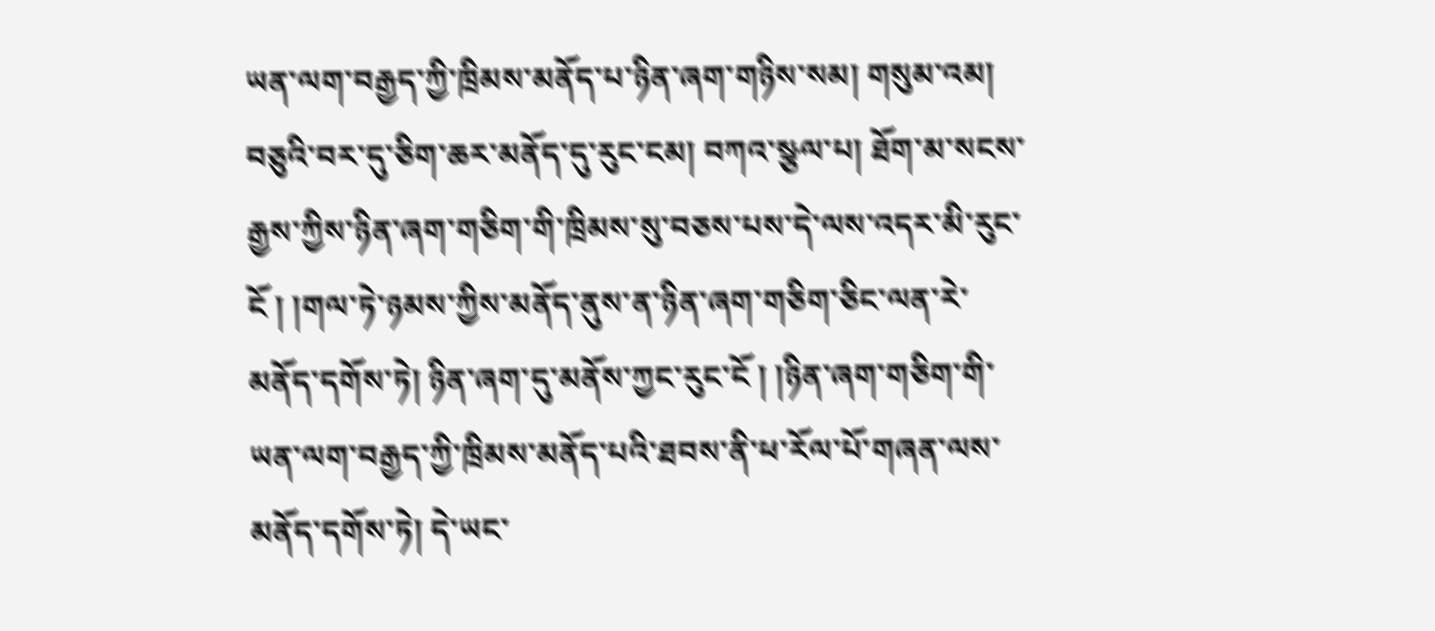ཡན་ལག་བརྒྱད་ཀྱི་ཁྲིམས་མནོད་པ་ཉིན་ཞག་གཉིས་སམ། གསུམ་འམ། བཅུའི་བར་དུ་ཅིག་ཆར་མནོད་དུ་རུང་ངམ། བཀའ་སྩལ་པ། ཐོག་མ་སངས་རྒྱས་ཀྱིས་ཉིན་ཞག་གཅིག་གི་ཁྲིམས་སུ་བཅས་པས་དེ་ལས་འདར་མི་རུང་ངོ ། །གལ་ཏེ་ཉམས་ཀྱིས་མནོད་ནུས་ན་ཉིན་ཞག་གཅིག་ཅིང་ལན་རེ་མནོད་དགོས་ཏེ། ཉིན་ཞག་དུ་མནོས་ཀྱང་རུང་ངོ ། །ཉིན་ཞག་གཅིག་གི་ཡན་ལག་བརྒྱད་ཀྱི་ཁྲིམས་མནོད་པའི་ཐབས་ནི་ཕ་རོལ་པོ་གཞན་ལས་མནོད་དགོས་ཏེ། དེ་ཡང་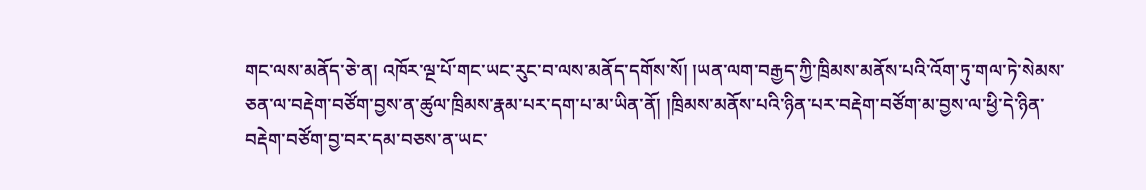གང་ལས་མནོད་ཅེ་ན། འཁོར་ལྔ་པོ་གང་ཡང་རུང་བ་ལས་མནོད་དགོས་སོ། །ཡན་ལག་བརྒྱད་ཀྱི་ཁྲིམས་མནོས་པའི་འོག་ཏུ་གལ་ཏེ་སེམས་ཅན་ལ་བརྡེག་བཙོག་བྱས་ན་ཚུལ་ཁྲིམས་རྣམ་པར་དག་པ་མ་ཡིན་ནོ། །ཁྲིམས་མནོས་པའི་ཉིན་པར་བརྡེག་བཙོག་མ་བྱས་ལ་ཕྱི་དེ་ཉིན་བརྡེག་བཙོག་བྱ་བར་དམ་བཅས་ན་ཡང་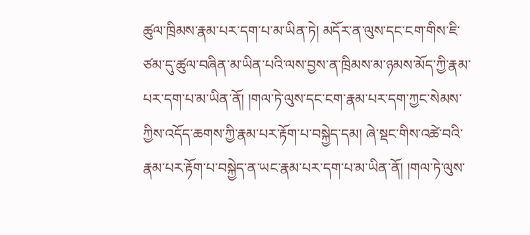ཚུལ་ཁྲིམས་རྣམ་པར་དག་པ་མ་ཡིན་ཏེ། མདོར་ན་ལུས་དང་ངག་གིས་ཇི་ཙམ་དུ་ཚུལ་བཞིན་མ་ཡིན་པའི་ལས་བྱས་ན་ཁྲིམས་མ་ཉམས་མོད་ཀྱི་རྣམ་པར་དག་པ་མ་ཡིན་ནོ། །གལ་ཏེ་ལུས་དང་ངག་རྣམ་པར་དག་ཀྱང་སེམས་ཀྱིས་འདོད་ཆགས་ཀྱི་རྣམ་པར་རྟོག་པ་བསྐྱེད་དམ། ཞེ་སྡང་གིས་འཚེ་བའི་རྣམ་པར་རྟོག་པ་བསྐྱེད་ན་ཡང་རྣམ་པར་དག་པ་མ་ཡིན་ནོ། །གལ་ཏེ་ལུས་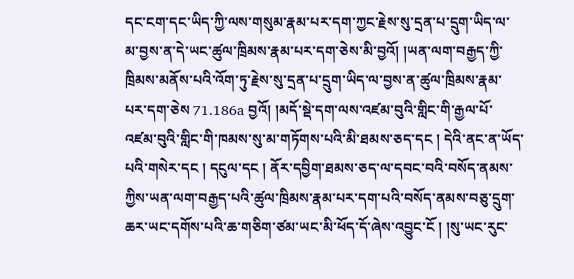དང་ངག་དང་ཡིད་ཀྱི་ལས་གསུམ་རྣམ་པར་དག་ཀྱང་རྗེས་སུ་དྲན་པ་དྲུག་ཡིད་ལ་མ་བྱས་ན་དེ་ཡང་ཚུལ་ཁྲིམས་རྣམ་པར་དག་ཅེས་མི་བྱའོ། །ཡན་ལག་བརྒྱད་ཀྱི་ཁྲིམས་མནོས་པའི་འོག་ཏུ་རྗེས་སུ་དྲན་པ་དྲུག་ཡིད་ལ་བྱས་ན་ཚུལ་ཁྲིམས་རྣམ་པར་དག་ཅེས 71.186a བྱའོ། །མདོ་སྡེ་དག་ལས་འཛམ་བུའི་གླིང་གི་རྒྱལ་པོ་འཛམ་བུའི་གླིང་གི་ཁམས་སུ་མ་གཏོགས་པའི་མི་ཐམས་ཅད་དང ། དེའི་ནང་ན་ཡོད་པའི་གསེར་དང ། དངུལ་དང ། ནོར་དབྱིག་ཐམས་ཅད་ལ་དབང་བའི་བསོད་ནམས་ཀྱིས་ཡན་ལག་བརྒྱད་པའི་ཚུལ་ཁྲིམས་རྣམ་པར་དག་པའི་བསོད་ནམས་བཅུ་དྲུག་ཆར་ཡང་དགོས་པའི་ཆ་གཅིག་ཙམ་ཡང་མི་ཕོད་དོ་ཞེས་འབྱུང་ངོ ། །སུ་ཡང་རུང་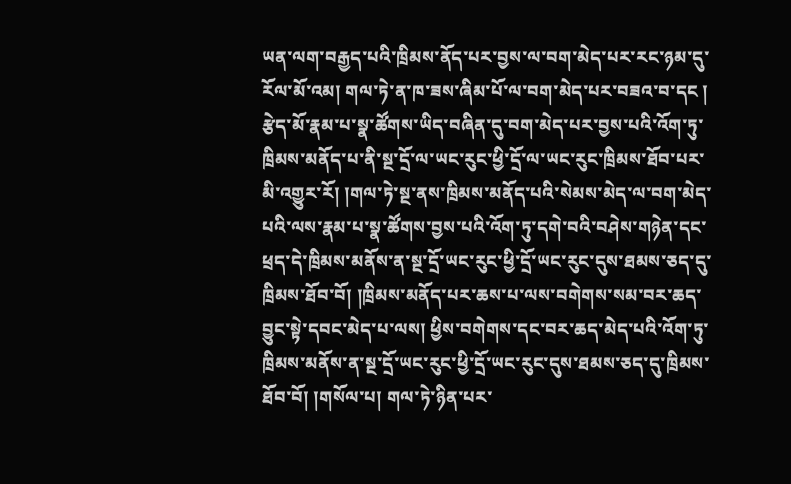ཡན་ལག་བརྒྱད་པའི་ཁྲིམས་ནོད་པར་བྱས་ལ་བག་མེད་པར་རང་ཉམ་དུ་རོལ་མོ་འམ། གལ་ཏེ་ན་ཁ་ཟས་ཞིམ་པོ་ལ་བག་མེད་པར་བཟའ་བ་དང ། རྩེད་མོ་རྣམ་པ་སྣ་ཚོགས་ཡིད་བཞིན་དུ་བག་མེད་པར་བྱས་པའི་འོག་ཏུ་ཁྲིམས་མནོད་པ་ནི་སྔ་དྲོ་ལ་ཡང་རུང་ཕྱི་དྲོ་ལ་ཡང་རུང་ཁྲིམས་ཐོབ་པར་མི་འགྱུར་རོ། །གལ་ཏེ་སྔ་ནས་ཁྲིམས་མནོད་པའི་སེམས་མེད་ལ་བག་མེད་པའི་ལས་རྣམ་པ་སྣ་ཚོགས་བྱས་པའི་འོག་ཏུ་དགེ་བའི་བཤེས་གཉེན་དང་ཕྲད་དེ་ཁྲིམས་མནོས་ན་སྔ་དྲོ་ཡང་རུང་ཕྱི་དྲོ་ཡང་རུང་དུས་ཐམས་ཅད་དུ་ཁྲིམས་ཐོབ་བོ། །ཁྲིམས་མནོད་པར་ཆས་པ་ལས་བགེགས་སམ་བར་ཆད་བྱུང་སྟེ་དབང་མེད་པ་ལས། ཕྱིས་བགེགས་དང་བར་ཆད་མེད་པའི་འོག་ཏུ་ཁྲིམས་མནོས་ན་སྔ་དྲོ་ཡང་རུང་ཕྱི་དྲོ་ཡང་རུང་དུས་ཐམས་ཅད་དུ་ཁྲིམས་ཐོབ་བོ། །གསོལ་པ། གལ་ཏེ་ཉིན་པར་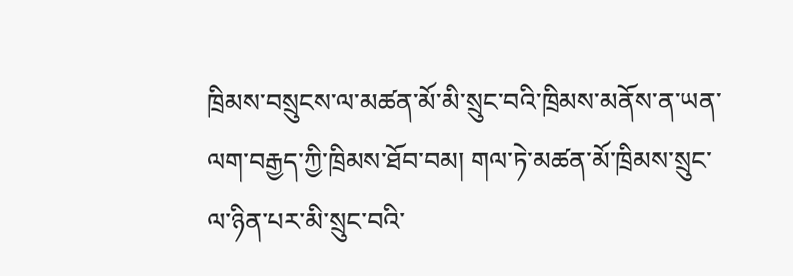ཁྲིམས་བསྲུངས་ལ་མཚན་མོ་མི་སྲུང་བའི་ཁྲིམས་མནོས་ན་ཡན་ལག་བརྒྱད་ཀྱི་ཁྲིམས་ཐོབ་བམ། གལ་ཏེ་མཚན་མོ་ཁྲིམས་སྲུང་ལ་ཉིན་པར་མི་སྲུང་བའི་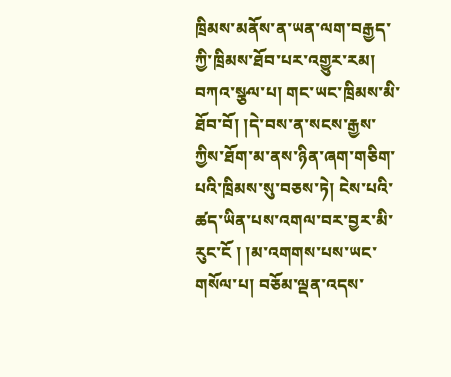ཁྲིམས་མནོས་ན་ཡན་ལག་བརྒྱད་ཀྱི་ཁྲིམས་ཐོབ་པར་འགྱུར་རམ། བཀའ་སྩལ་པ། གང་ཡང་ཁྲིམས་མི་ཐོབ་བོ། །དེ་བས་ན་སངས་རྒྱས་ཀྱིས་ཐོག་མ་ནས་ཉིན་ཞག་གཅིག་པའི་ཁྲིམས་སུ་བཅས་ཏེ། ངེས་པའི་ཚད་ཡིན་པས་འགལ་བར་བྱར་མི་རུང་ངོ ། །མ་འགགས་པས་ཡང་གསོལ་པ། བཅོམ་ལྡན་འདས་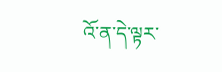འོ་ན་དེ་ལྟར་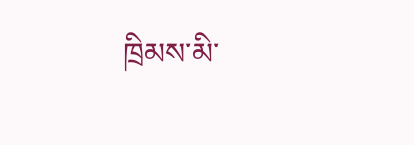ཁྲིམས་མི་